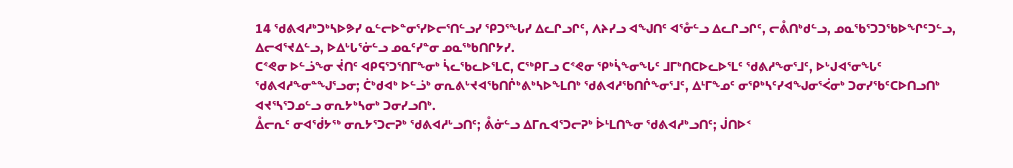14 ᖁᕕᐊᓱᒃᑐᒃᓴᐅᕗᓯ ᓇᓪᓕᐅᓐᓂᕐᓯᐅᓕᕐᑎᓪᓗᓯ ᕿᑐᕐᖓᓯ ᐃᓚᒋᓗᒋᑦ, ᐱᔨᓯᓗ ᐊᖑᑎᑦ ᐊᕐᓁᓪᓗ ᐃᓚᒋᓗᒋᑦ, ᓕᕔᑎᒃᑯᓪᓗ, ᓄᓇᖃᕐᑐᑐᖃᐅᖏᑦᑐᓪᓗ, ᐃᓕᐊᕐᔪᐃᓪᓗ, ᐅᐃᒡᒐᕐᓃᓪᓗ ᓄᓇᑦᓯᓐᓂ ᓄᓇᖅᑲᑎᒋᔭᓯ.
ᑕᕝᕙᓂ ᐅᓪᓘᖕᓂ ᔫᑎᑦ ᐊᑭᕋᕐᑐᕐᑎᒥᖕᓂᒃ ᓵᓚᖃᓚᐅᕐᒪᑕ, ᑕᖅᑭᒥᓗ ᑕᕝᕙᓂ ᕿᒃᓵᖕᓂᖓᑦ ᒧᒥᒃᑎᑕᐅᓚᐅᕐᒪᑦ ᖁᕕᓱᖕᓂᕐᒧᑦ, ᐅᒡᒍᐊᕐᓂᖓᑦ ᖁᕕᐊᓱᖕᓂᓐᖑᕐᓗᓂ; ᑖᒃᑯᐊᒃ ᐅᓪᓘᒃ ᓂᕆᕕᒡᔪᐊᖃᑎᒌᒃᕕᒃᓴᐅᖕᒪᑎᒃ ᖁᕕᐊᓱᖃᑎᒌᖕᓂᕐᒧᑦ, ᐃᒻᒥᖕᓄᑦ ᓂᕿᒃᓴᑦᓯᐊᖑᓂᕐᐹᓂᒃ ᑐᓂᓯᖃᑦᑕᐅᑎᓗᑎᒃ ᐊᔪᕐᓴᕐᑐᓄᓪᓗ ᓂᕆᔭᒃᓴᓂᒃ ᑐᓂᓯᓗᑎᒃ.
ᐂᓕᕆᑦ ᓂᐊᖂᔭᖅ ᓂᕆᔭᕐᑐᓕᕈᒃ ᖁᕕᐊᓱᒡᓗᑎᑦ; ᕔᓃᓪᓗ ᐃᒥᕆᐊᕐᑐᓕᕈᒃ ᐆᒻᒪᑎᖕᓂ ᖁᕕᐊᓱᒃᓗᑎᑦ; ᒎᑎᐅᑉ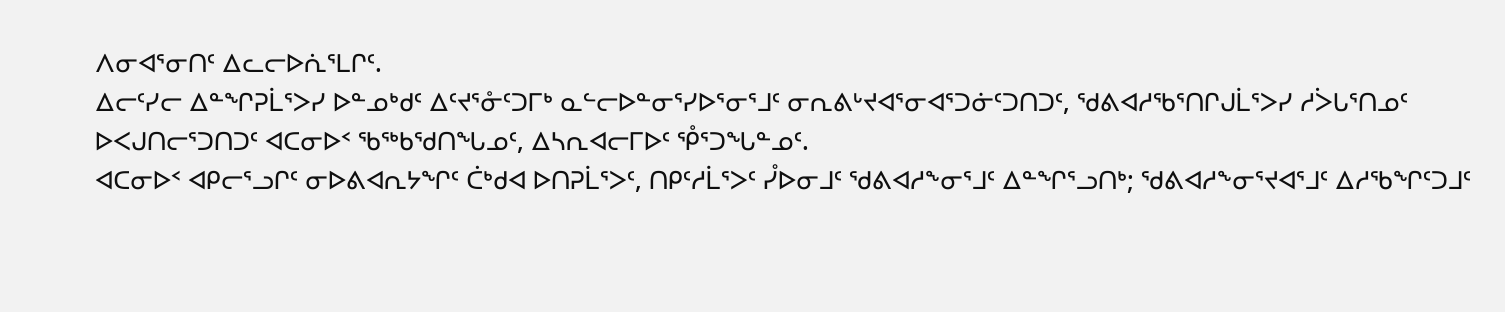ᐱᓂᐊᕐᓂᑎᑦ ᐃᓚᓕᐅᕇᕐᒪᒋᑦ.
ᐃᓕᑦᓯᓕ ᐃᓐᖏᕈᒫᕐᐳᓯ ᐅᓐᓄᒃᑯᑦ ᐃᑦᔪᕐᓁᑦᑐᒥᒃ ᓇᓪᓕᐅᓐᓂᕐᓯᐅᕐᓂᕐᒧᑦ ᓂᕆᕕᒡᔪᐊᕐᓂᐊᕐᑐᓃᑦᑐᑎᑐᑦ, ᖁᕕᐊᓱᖃᕐᑎᒋᒍᒫᕐᐳᓯ ᓱᐴᒐᕐᑎᓄᑦ ᐅᐸᒍᑎᓕᕐᑐᑎᑐᑦ ᐊᑕᓂᐅᑉ ᖃᖅᑲᖁᑎᖓᓄᑦ, ᐃᓴᕆᐊᓕᒥᐅᑦ ᕾᕐᑐᖓᓐᓄᑦ.
ᐊᑕᓂᐅᑉ ᐊᑭᓕᕐᓗᒋᑦ ᓂᐅᕕᐊᕆᔭᖏᑦ ᑖᒃᑯᐊ ᐅᑎᕈᒫᕐᐳᑦ, ᑎᑭᑦᓱᒫᕐᐳᑦ ᓮᐅᓂᒧᑦ ᖁᕕᐊᓱᖕᓂᕐᒧᑦ ᐃᓐᖏᕐᓗᑎᒃ; ᖁᕕᐊᓱᖕᓂᕐᔪᐊᕐᒧᑦ ᐃᓱᖃᖏᑦᑐᒧᑦ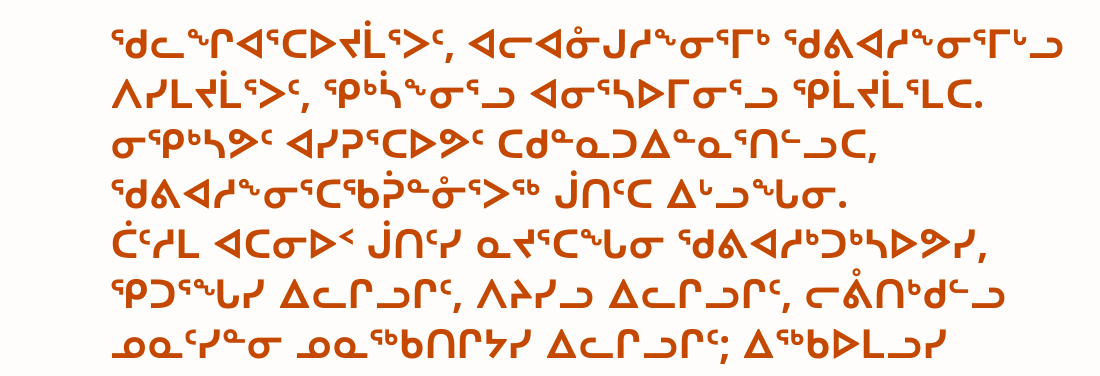ᖁᓚᖏᐊᕐᑕᐅᔪᒫᕐᐳᑦ, ᐊᓕᐊᓁᒍᓱᖕᓂᕐᒥᒃ ᖁᕕᐊᓱᖕᓂᕐᒥᒡᓗ ᐱᓯᒪᔪᒫᕐᐳᑦ, ᕿᒃᓵᖕᓂᕐᓗ ᐊᓂᕐᓴᐅᒥᓂᕐᓗ ᕿᒫᔪᒫᕐᒪᑕ.
ᓂᕿᒃᓴᕗᑦ ᐊᓯᕈᕐᑕᐅᕗᑦ ᑕᑯᓐᓇᑐᐃᓐᓇᕐᑎᓪᓗᑕ, ᖁᕕᐊᓱᖕᓂᕐᑕᖃᕉᓐᓁᕐᐳᖅ ᒎᑎᑦᑕ ᐃᒡᓗᖓᓂ.
ᑖᑦᓱᒪ ᐊᑕᓂᐅᑉ ᒎᑎᑦᓯ ᓇᔪᕐᑕᖓᓂ ᖁᕕᐊᓱᒃᑐᒃᓴᐅᕗᓯ, ᕿᑐᕐᖓᓯ ᐃᓚᒋᓗᒋᑦ, ᐱᔨᓯᓗ ᐃᓚᒋᓗᒋᑦ, ᓕᕔᑎᒃᑯᓪᓗ ᓄᓇᑦᓯᓐᓂ ᓄᓇᖅᑲᑎᒋᔭᓯ ᐃᓚᒋᓗᒋᑦ; ᐃᖅᑲᐅᒪᓗᓯ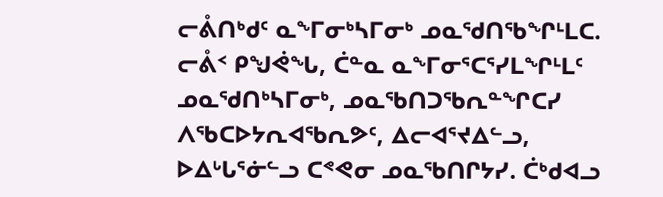ᓕᕔᑎᒃᑯᑦ ᓇᖕᒥᓂᒃᓴᒥᓂᒃ ᓄᓇᖁᑎᖃᖏᒻᒪᑕ.
ᓕᕔᑉ ᑭᖑᕚᖓ, ᑖᓐᓇ ᓇᖕᒥᓂᕐᑕᕐᓯᒪᖏᒻᒪᑦ ᓄᓇᖁᑎᒃᓴᒥᓂᒃ, ᓄᓇᖃᑎᑐᖃᕆᓐᖏᑕᓯ ᐱᖃᑕᐅᔭᕆᐊᖃᕆᕗᑦ, ᐃᓕᐊᕐᔪᐃᓪᓗ, ᐅᐃᒡᒐᕐᓃᓪᓗ ᑕᕝᕙᓂ ᓄᓇᖃᑎᒋᔭᓯ. ᑖᒃᑯᐊᓗ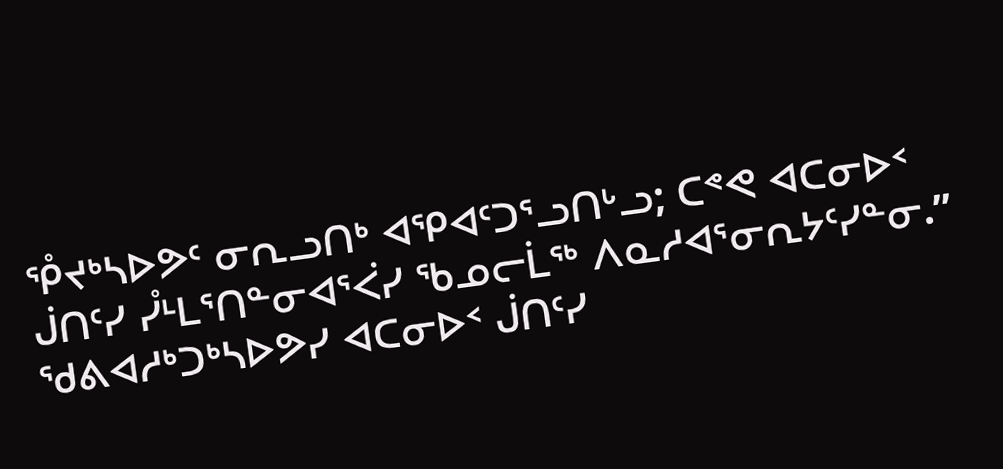ᕾᔪᒃᓴᐅᕗᑦ ᓂᕆᓗᑎᒃ ᐊᕿᐊᑦᑐᕐᓗᑎᒡᓗ; ᑕᕝᕙ ᐊᑕᓂᐅᑉ ᒎᑎᑦᓯ ᓮᒻᒪᕐᑎᓐᓂᐊᕐᐹᓯ ᖃᓄᓕᒫᖅ ᐱᓇᓱᐊᕐᓂᕆᔭᑦᓯᓐᓂ.”
ᖁᕕᐊᓱᒃᑐᒃᓴᐅᕗᓯ ᐊᑕᓂᐅᑉ ᒎᑎᑦᓯ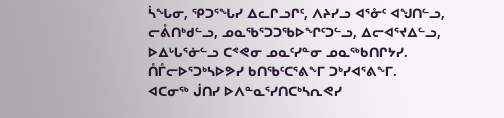ᓵᖓᓂ, ᕿᑐᕐᖓᓯ ᐃᓚᒋᓗᒋᑦ, ᐱᔨᓯᓗ ᐊᕐᓁᑦ ᐊᖑᑎᓪᓗ, ᓕᕔᑎᒃᑯᓪᓗ, ᓄᓇᖃᕐᑐᑐᖃᐅᖏᑦᑐᓪᓗ, ᐃᓕᐊᕐᔪᐃᓪᓗ, ᐅᐃᒡᒐᕐᓃᓪᓗ ᑕᕝᕙᓂ ᓄᓇᑦᓯᓐᓂ ᓄᓇᖅᑲᑎᒋᔭᓯ. ᑍᒤᓕᐅᕐᑐᒃᓴᐅᕗᓯ ᑲᑎᖃᑦᑕᕐᕕᖕᒥ ᑐᒃᓯᐊᕐᕕᖕᒥ.
ᐊᑕᓂᖅ ᒎᑎᓯ ᐅᐱᓐᓇᕐᓯᑎᑕᒃᓴᕆᕙᓯ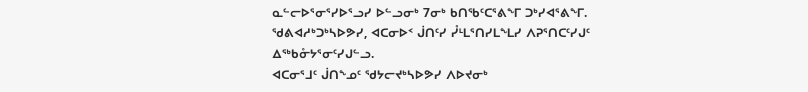ᓇᓪᓕᐅᕐᓂᕐᓯᐅᕐᓗᓯ ᐅᓪᓗᓂᒃ 7ᓂᒃ ᑲᑎᖃᑦᑕᕐᕕᖕᒥ ᑐᒃᓯᐊᕐᕕᖕᒥ. ᖁᕕᐊᓱᒃᑐᒃᓴᐅᕗᓯ, ᐊᑕᓂᐅᑉ ᒎᑎᑦᓯ ᓮᒻᒪᕐᑎᓯᒪᖕᒪᓯ ᐱᕈᕐᑎᑕᑦᓯᒍᑦ ᐃᖅᑲᓁᔭᕐᓂᑦᓯᒍᓪᓗ.
ᐊᑕᓂᕐᒧᑦ ᒎᑎᖕᓄᑦ ᖁᔭᓕᔪᒃᓴᐅᕗᓯ ᐱᐅᔪᓂᒃ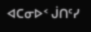ᐊᑕᓂᐅᑉ ᒎᑎᑦᓯ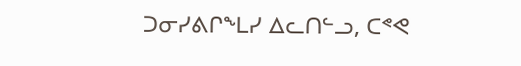ᑐᓂᓯᕕᒋᖕᒪᓯ ᐃᓚᑎᓪᓗ, ᑕᕝᕙ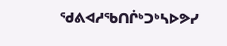ᖁᕕᐊᓱᖃᑎᒌᒃᑐᒃᓴᐅᕗᓯ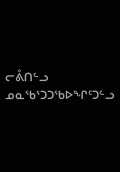ᓕᕔᑎᓪᓗ ᓄᓇᖃᕐᑐᑐᖃᐅᖏᑦᑐᓪᓗ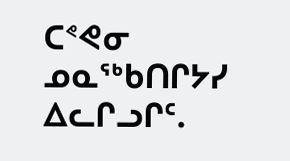ᑕᕝᕙᓂ ᓄᓇᖅᑲᑎᒋᔭᓯ ᐃᓚᒋᓗᒋᑦ.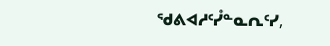ᖁᕕᐊᓱᑦᓮᓐᓇᕆᑦᓯ,